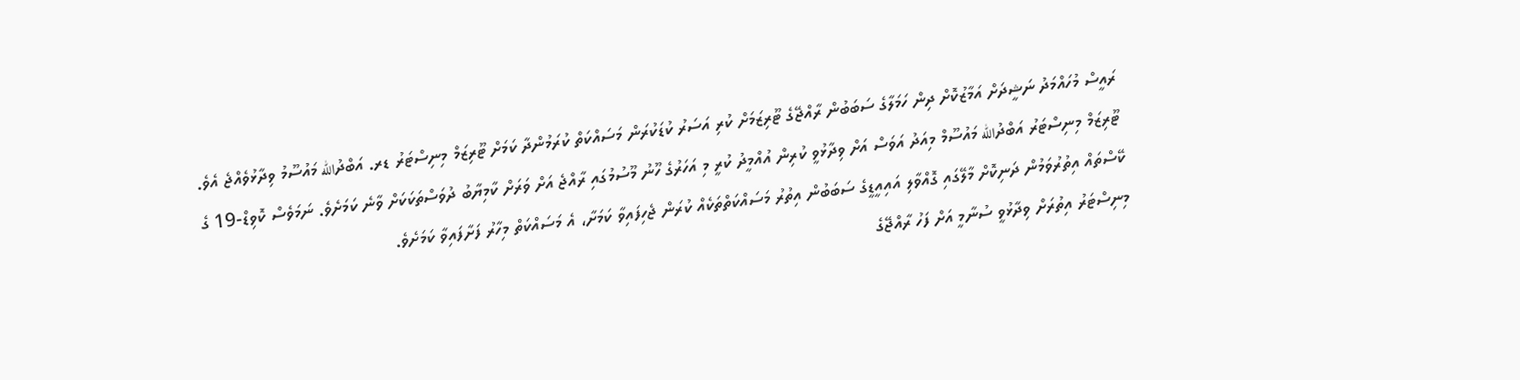ރައީސް މުހައްމަދު ނަޝީދަށް އަމާޒުކޮށް ދިން ހަމަލާގެ ސަބަބުން ރާއްޖޭގެ ޓޫރިޒަމަށް ކުރި އަސަރު ކުޑަކުރަން މަސައްކަތް ކުރަމުންދާ ކަމަށް ޓޫރިޒަމް މިނިސްޓަރު ޑރ. އަބްދުالله މައުސޫމު ވިދާޅުވެއްޖެ އެވެ.
ޓޫރިޒަމް މިނިސްޓަރު އަބްދުالله މައުސޫމް މިއަދު އަވަސް އަށް ވިދާޅުވީ ކުރިން އުއްމީދު ކުރީ މި އަހަރުގެ ހޫނު މޫސުމުގައި ރާއްޖެ އަށް ވަރަށް ކާމިޔާބު ދުވަސްތަކަކަށް ވާނެ ކަމަށެވެ. ނަމަވެސް ކޮވިޑް-19 ގެ ކޭސްތައް އިތުރުވަމުން ދަނިކޮށް މާލޭގައި ގޮއްވާލި އައިއީޑީގެ ސަބަބުން އިތުރު މަސައްކަތްތަކެއް ކުރަން ޖެހިފައިވާ ކަމަށާ، އެ މަސައްކަތް މިހާރު ފަށާފައިވާ ކަމަށެވެ.
މިނިސްޓަރު އިތުރަށް ވިދާޅުވީ ސުނާމީ އަށް ފަހު ރާއްޖޭގެ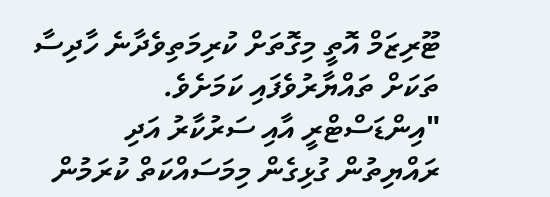ޓޫރިޒަމް އޮތީ މިގޮތަށް ކުރިމަތިވެދާނެ ހާދިސާ ތަކަށް ތައްޔާރުވެފައި ކަމަށެވެ.
"އިންޑަސްޓްރީ އާއި ސަރުކާރު އަދި ރައްޔިތުން ގުޅިގެން މިމަސައްކަތް ކުރަމުން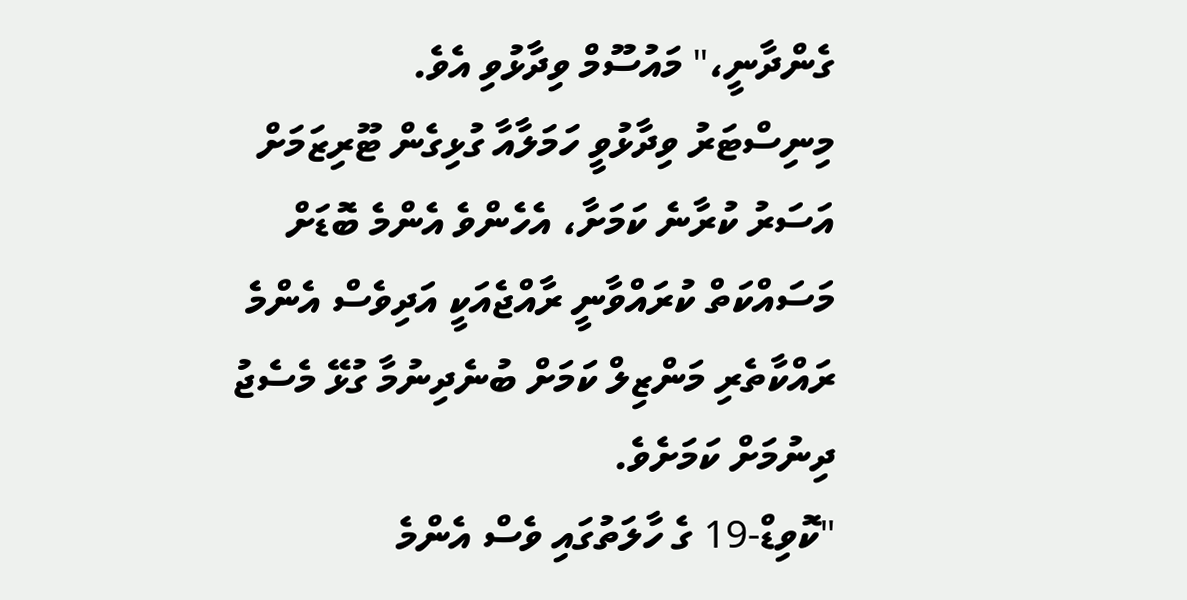ގެންދާނީ،" މައުސޫމް ވިދާޅުވި އެވެ.
މިނިސްޓަރު ވިދާޅުވީ ހަމަލާއާ ގުޅިގެން ޓޫރިޒަމަށް އަސަރު ކުރާނެ ކަމަށާ، އެހެންވެ އެންމެ ބޮޑަށް މަސައްކަތް ކުރައްވާނީ ރާއްޖެއަކީ އަދިވެސް އެންމެ ރައްކާތެރި މަންޒިލް ކަމަށް ބުނެދިނުމާ ގުޅޭ މެސެޖު ދިނުމަށް ކަމަށެވެ.
"ކޮވިޑް-19 ގެ ހާލަތުގައި ވެސް އެންމެ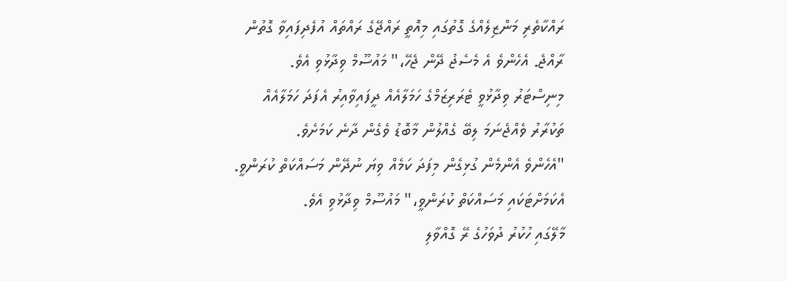ރައްކާތެރި މަންޒިލެއްގެ ގޮތުގައި މިއޮތީ ރައްޖޭގެ ރައްތައް އުފެދިފައިވާ ގޮތުން ރާއްޖެ. އެހެންވެ އެ މެސެޖު ދޭން ޖެހޭ،" މައުސޫމް ވިދާޅުވި އެވެ.
މިނިސްޓަރު ވިދާޅުވީ ޓެރަރިޒަމްގެ ހަމަލާއެއް ދީފައިވާއިރު އެފަދަ ހަމަލާއެއް ތަކުރާރު ވެއްޖެނަމަ ލިބޭ ގެއްލުން މާބޮޑު ވެގެން ދާނެ ކަމަށެވެ.
"އެހެންވެ އެންމެން ގުޅިގެން މިފަދަ ކަމެއް ވިޔަ ނުދޭން މަސައްކަތް ކުރަންވީ. އެކަމަށްޓަކައި މަސައްކަތް ކުރަންވީ،" މައުސޫމް ވިދާޅުވި އެވެ.
މާލޭގައި ހުކުރު ދުވަހުގެ ރޭ ގޮއްވާލި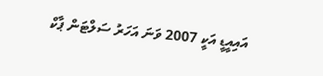އައިއީޑީ އަކީ 2007 ވަނަ އަހަރު ސަލްޓަން ޕާކް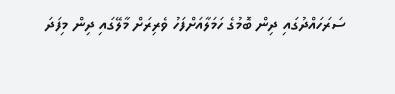ސަރަހައްދުގައި ދިން ބޮމުގެ ހަމަލާއަށްފަހު ވެރިރަށް މާލޭގައި ދިން މިފަދަ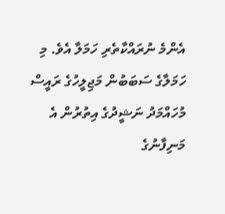އެންމެ ނުރައްކާތެރި ހަމަލާ އެވެ. މި ހަމަލާގެ ސަބަބުން މަޖިލީހުގެ ރައީސް މުހައްމަދު ނަޝީދުގެ އިތުރުން އެ މަނިފާނުގެ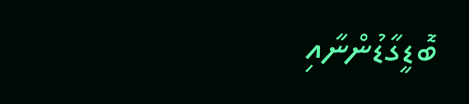ބޮޑީގާޑުންނާއި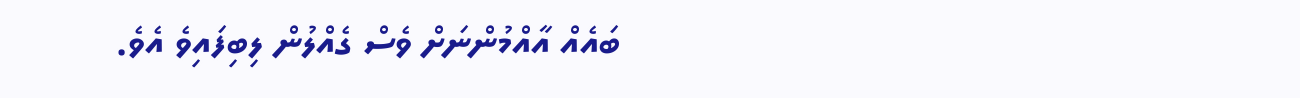ބައެއް އާއްމުންނަށް ވެސް ގެއްލުން ލިބިފައިވެ އެވެ.